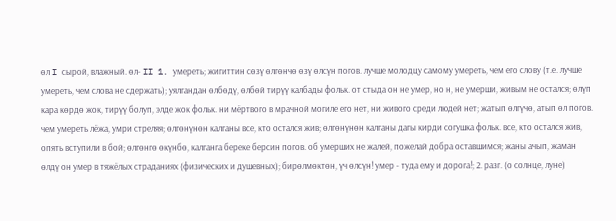өл I сырой, влажный. өл- II 1. умереть; жигиттин сөзү өлгөнчө өзү өлсүн погов. лучше молодцу самому умереть, чем его слову (т.е. лучше умереть, чем слова не сдержать); уялгандан өлбөдү, өлбөй тирүү калбады фольк. от стыда он не умер, но н, не умерши, живым не остался; өлүп кара көрдө жок, тирүү болуп, элде жок фольк. ни мёртвого в мрачной могиле его нет, ни живого среди людей нет; жатып өлгүчө, атып өл погов. чем умереть лёжа, умри стреляя; өлгөнүнөн калганы все, кто остался жив; өлгөнүнөн калганы дагы кирди согушка фольк. все, кто остался жив, опять вступили в бой; өлгөнгө өкүнбө, калганга береке берсин погов. об умерших не жалей, пожелай добра оставшимся; жаны ачып, жаман өлдү он умер в тяжёлых страданиях (физических и душевных); бирөлмөктөн, үч өлсүн! умер - туда ему и дорога!; 2. разг. (о солнце, луне)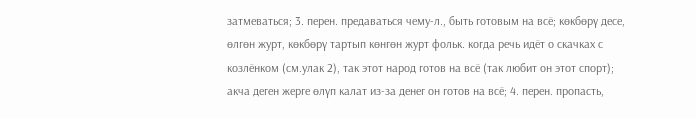затмеваться; 3. перен. предаваться чему-л., быть готовым на всё; көкбөрү десе, өлгөн журт, көкбөрү тартып көнгөн журт фольк. когда речь идёт о скачках с козлёнком (см.улак 2), так этот народ готов на всё (так любит он этот спорт); акча деген жерге өлүп калат из-за денег он готов на всё; 4. перен. пропасть,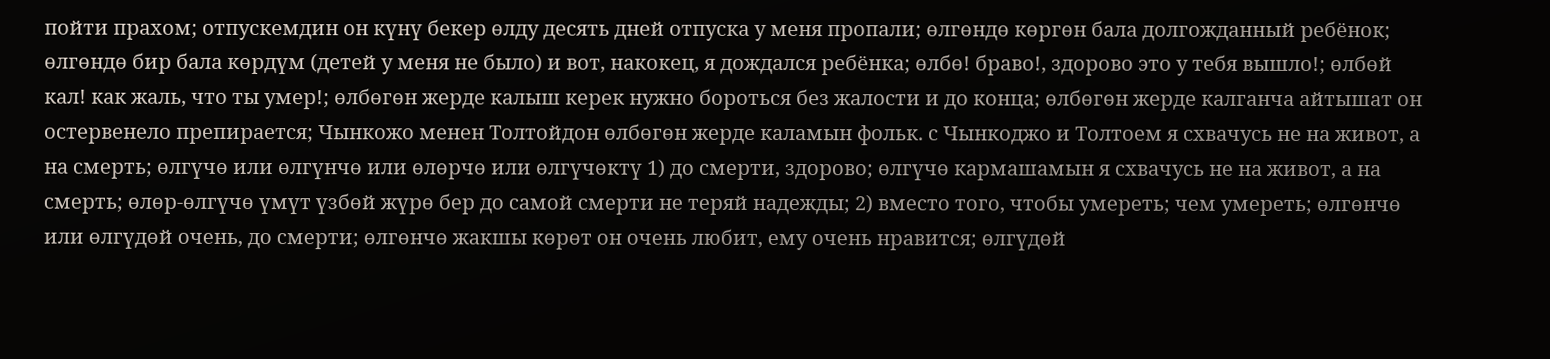пойти прахом; отпускемдин он күнү бекер өлду десять дней отпуска у меня пропали; өлгөндө көргөн бала долгожданный ребёнок; өлгөндө бир бала көрдүм (детей у меня не было) и вот, накокец, я дождался ребёнка; өлбө! браво!, здорово это у тебя вышло!; өлбөй кал! как жаль, что ты умер!; өлбөгөн жерде калыш керек нужно бороться без жалости и до конца; өлбөгөн жерде калганча айтышат он остервенело препирается; Чынкожо менен Толтойдон өлбөгөн жерде каламын фольк. с Чынкоджо и Толтоем я схвачусь не на живот, а на смерть; өлгүчө или өлгүнчө или өлөрчө или өлгүчөктү 1) до смерти, здорово; өлгүчө кармашамын я схвачусь не на живот, а на смерть; өлөр-өлгүчө үмүт үзбөй жүрө бер до самой смерти не теряй надежды; 2) вместо того, чтобы умереть; чем умереть; өлгөнчө или өлгүдөй очень, до смерти; өлгөнчө жакшы көрөт он очень любит, ему очень нравится; өлгүдөй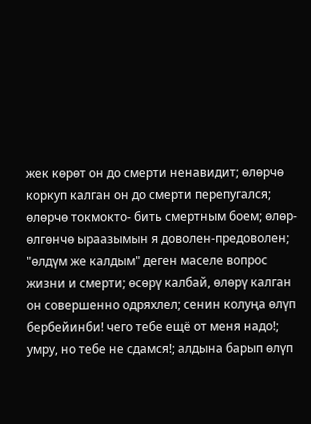жек көрөт он до смерти ненавидит; өлөрчө коркуп калган он до смерти перепугался; өлөрчө токмокто- бить смертным боем; өлөр-өлгөнчө ыраазымын я доволен-предоволен; "өлдүм же калдым" деген маселе вопрос жизни и смерти; өсөрү калбай, өлөрү калган он совершенно одряхлел; сенин колуңа өлүп бербейинби! чего тебе ещё от меня надо!; умру, но тебе не сдамся!; алдына барып өлүп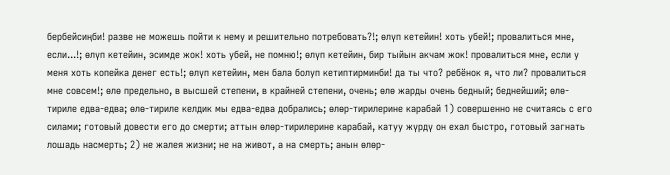бербейсиңби! разве не можешь пойти к нему и решительно потребовать?!; өлүп кетейин! хоть убей!; провалиться мне, если...!; өлүп кетейин, эсимде жок! хоть убей, не помню!; өлүп кетейин, бир тыйын акчам жок! провалиться мне, если у меня хоть копейка денег есть!; өлүп кетейин, мен бала болуп кетиптирминби! да ты что? ребёнок я, что ли? провалиться мне совсем!; өлө предельно, в высшей степени, в крайней степени, очень; өлө жарды очень бедный; беднейший; өлө-тириле едва-едва; өлө-тириле келдик мы едва-едва добрались; өлөр-тирилерине карабай 1) совершенно не считаясь с его силами; готовый довести его до смерти; аттын өлөр-тирилерине карабай, катуу жүрдү он ехал быстро, готовый загнать лошадь насмерть; 2) не жалея жизни; не на живот, а на смерть; анын өлөр-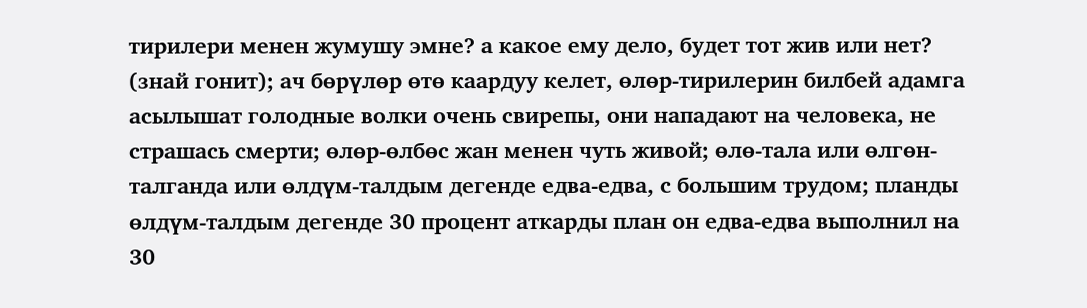тирилери менен жумушу эмне? а какое ему дело, будет тот жив или нет? (знай гонит); ач бөрүлөр өтө каардуу келет, өлөр-тирилерин билбей адамга асылышат голодные волки очень свирепы, они нападают на человека, не страшась смерти; өлөр-өлбөс жан менен чуть живой; өлө-тала или өлгөн-талганда или өлдүм-талдым дегенде едва-едва, с большим трудом; планды өлдүм-талдым дегенде 30 процент аткарды план он едва-едва выполнил на 30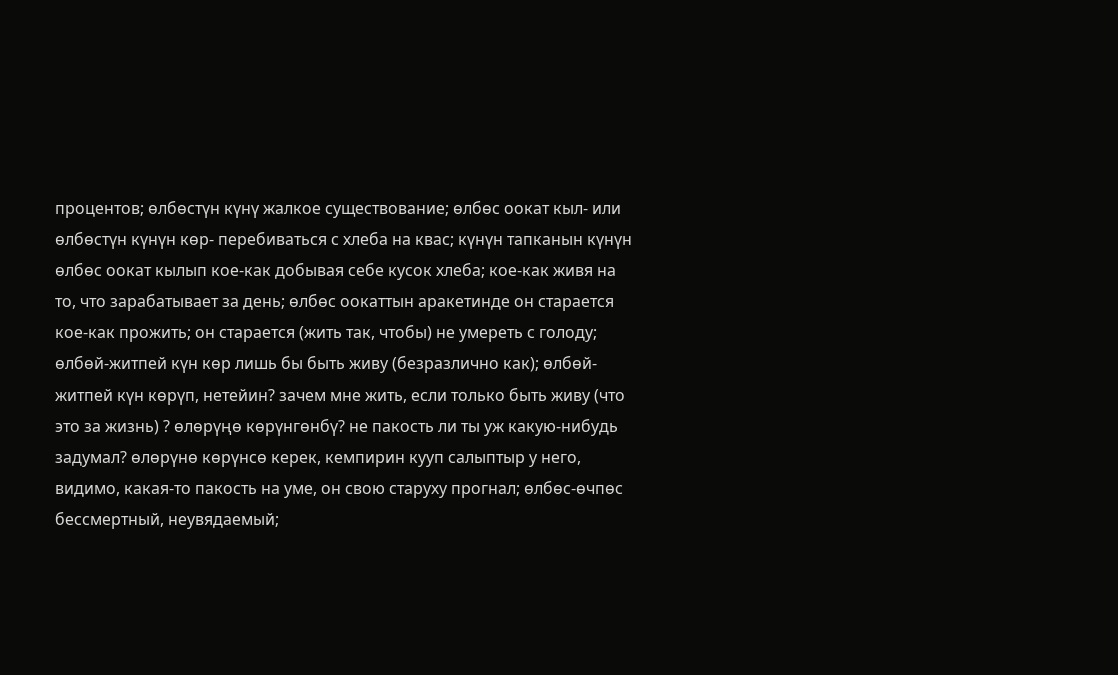процентов; өлбөстүн күнү жалкое существование; өлбөс оокат кыл- или өлбөстүн күнүн көр- перебиваться с хлеба на квас; күнүн тапканын күнүн өлбөс оокат кылып кое-как добывая себе кусок хлеба; кое-как живя на то, что зарабатывает за день; өлбөс оокаттын аракетинде он старается кое-как прожить; он старается (жить так, чтобы) не умереть с голоду; өлбөй-житпей күн көр лишь бы быть живу (безразлично как); өлбөй-житпей күн көрүп, нетейин? зачем мне жить, если только быть живу (что это за жизнь) ? өлөрүңө көрүнгөнбү? не пакость ли ты уж какую-нибудь задумал? өлөрүнө көрүнсө керек, кемпирин кууп салыптыр у него, видимо, какая-то пакость на уме, он свою старуху прогнал; өлбөс-өчпөс бессмертный, неувядаемый;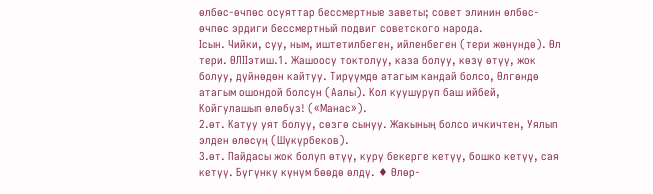өлбөс-өчпөс осуяттар бессмертные заветы; совет элинин өлбөс-өчпөс эрдиги бессмертный подвиг советского народа.
Iсын. Чийки, суу, ным, иштетилбеген, ийленбеген (тери жөнүндө). Өл тери. ӨЛIIэтиш.1. Жашоосу токтолуу, каза болуу, көзү өтүү, жок болуу, дүйнөдөн кайтуу. Тирүүмдө атагым кандай болсо, Өлгөндө атагым ошондой болсун (Аалы). Кол куушуруп баш ийбей, Койгулашып өлөбүз! («Манас»).
2.өт. Катуу уят болуу, сөзгө сынуу. Жакының болсо ичкичтен, Уялып элден өлөсүң (Шүкүрбеков).
3.өт. Пайдасы жок болуп өтүү, куру бекерге кетүү, бошко кетүү, сая кетүү. Бүгүнкү күнүм бөөдө өлдү. ♦ Өлөр-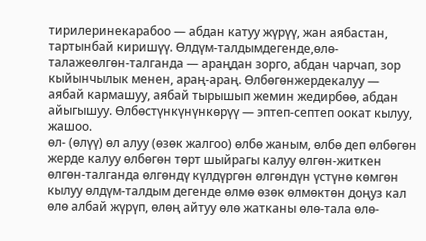тирилеринекарабоо — абдан катуу жүрүү, жан аябастан, тартынбай киришүү. Өлдүм-талдымдегенде,өлө-талажеөлгөн-талганда — араңдан зорго, абдан чарчап, зор кыйынчылык менен, араң-араң. Өлбөгөнжердекалуу — аябай кармашуу, аябай тырышып жемин жедирбөө, абдан айыгышуу. Өлбөстүнкүнүнкөрүү — эптеп-септеп оокат кылуу, жашоо.
өл- (өлүү) өл алуу (өзөк жалгоо) өлбө жаным, өлбө деп өлбөгөн жерде калуу өлбөгөн төрт шыйрагы калуу өлгөн-житкен өлгөн-талганда өлгөндү күлдүргөн өлгөндүн үстүнө көмгөн кылуу өлдүм-талдым дегенде өлмө өзөк өлмөктөн доңуз кал өлө албай жүрүп, өлөң айтуу өлө жатканы өлө-тала өлө-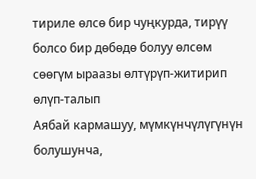тириле өлсө бир чуңкурда, тирүү болсо бир дөбөдө болуу өлсөм сөөгүм ыраазы өлтүрүп-житирип өлүп-талып
Аябай кармашуу, мүмкүнчүлүгүнүн болушунча,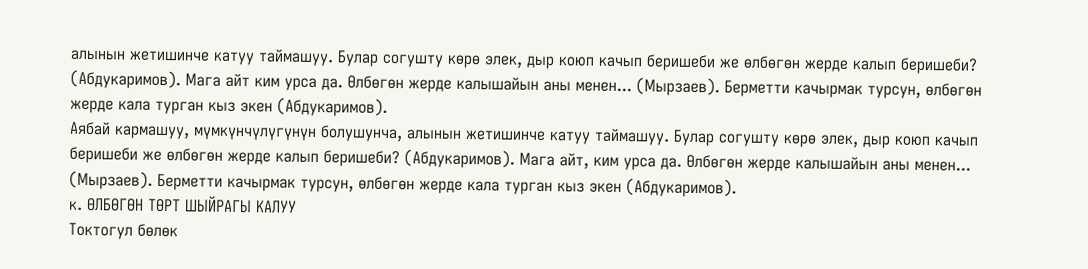алынын жетишинче катуу таймашуу. Булар согушту көрө элек, дыр коюп качып беришеби же өлбөгөн жерде калып беришеби? (Абдукаримов). Мага айт ким урса да. Өлбөгөн жерде калышайын аны менен... (Мырзаев). Берметти качырмак турсун, өлбөгөн жерде кала турган кыз экен (Абдукаримов).
Аябай кармашуу, мүмкүнчүлүгүнүн болушунча, алынын жетишинче катуу таймашуу. Булар согушту көрө элек, дыр коюп качып беришеби же өлбөгөн жерде калып беришеби? (Абдукаримов). Мага айт, ким урса да. Өлбөгөн жерде калышайын аны менен... (Мырзаев). Берметти качырмак турсун, өлбөгөн жерде кала турган кыз экен (Абдукаримов).
к. ӨЛБӨГӨН ТӨРТ ШЫЙРАГЫ КАЛУУ
Токтогул бөлөк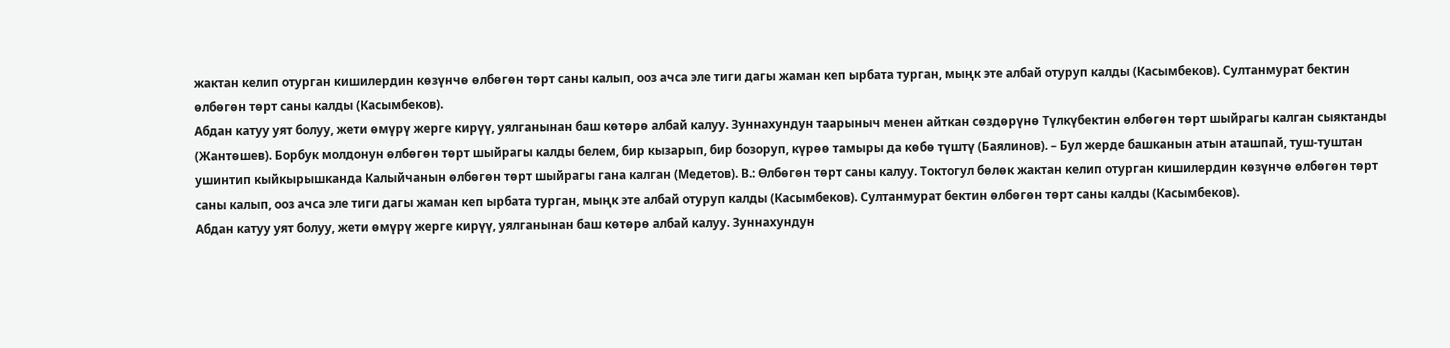жактан келип отурган кишилердин көзүнчө өлбөгөн төрт саны калып, ооз ачса эле тиги дагы жаман кеп ырбата турган, мыңк эте албай отуруп калды (Касымбеков). Султанмурат бектин өлбөгөн төрт саны калды (Касымбеков).
Абдан катуу уят болуу, жети өмүрү жерге кирүү, уялганынан баш көтөрө албай калуу. Зуннахундун таарыныч менен айткан сөздөрүнө Түлкүбектин өлбөгөн төрт шыйрагы калган сыяктанды (Жантөшев). Борбук молдонун өлбөгөн төрт шыйрагы калды белем, бир кызарып, бир бозоруп, күрөө тамыры да көбө түштү (Баялинов). – Бул жерде башканын атын аташпай, туш-туштан ушинтип кыйкырышканда Калыйчанын өлбөгөн төрт шыйрагы гана калган (Медетов). В.: Өлбөгөн төрт саны калуу. Токтогул бөлөк жактан келип отурган кишилердин көзүнчө өлбөгөн төрт саны калып, ооз ачса эле тиги дагы жаман кеп ырбата турган, мыңк эте албай отуруп калды (Касымбеков). Султанмурат бектин өлбөгөн төрт саны калды (Касымбеков).
Абдан катуу уят болуу, жети өмүрү жерге кирүү, уялганынан баш көтөрө албай калуу. Зуннахундун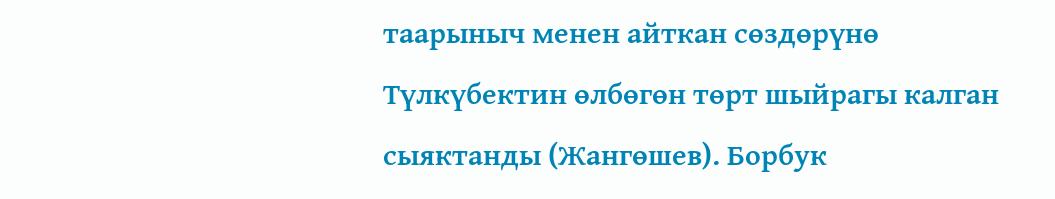таарыныч менен айткан сөздөрүнө Түлкүбектин өлбөгөн төрт шыйрагы калган сыяктанды (Жангөшев). Борбук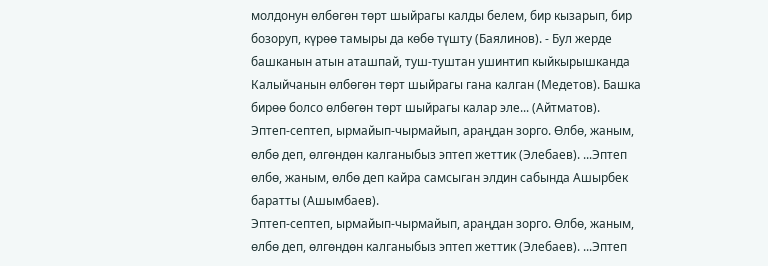молдонун өлбөгөн төрт шыйрагы калды белем, бир кызарып, бир бозоруп, күрөө тамыры да көбө түшту (Баялинов). - Бул жерде башканын атын аташпай, туш-туштан ушинтип кыйкырышканда Калыйчанын өлбөгөн төрт шыйрагы гана калган (Медетов). Башка бирөө болсо өлбөгөн төрт шыйрагы калар эле... (Айтматов).
Эптеп-септеп, ырмайып-чырмайып, араңдан зорго. Өлбө, жаным, өлбө деп, өлгөндөн калганыбыз эптеп жеттик (Элебаев). ...Эптеп өлбө, жаным, өлбө деп кайра самсыган элдин сабында Ашырбек баратты (Ашымбаев).
Эптеп-септеп, ырмайып-чырмайып, араңдан зорго. Өлбө, жаным, өлбө деп, өлгөндөн калганыбыз эптеп жеттик (Элебаев). ...Эптеп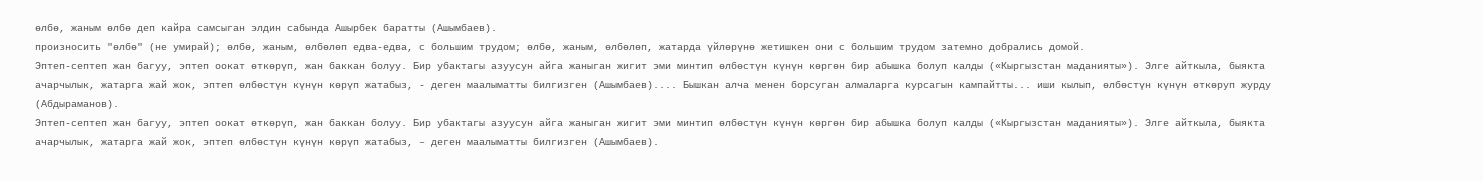өлбө, жаным өлбө деп кайра самсыган элдин сабында Ашырбек баратты (Ашымбаев).
произносить "өлбө" (не умирай); өлбө, жаным, өлбөлөп едва-едва, с большим трудом; өлбө, жаным, өлбөлөп, жатарда үйлөрүнө жетишкен они с большим трудом затемно добрались домой.
Эптеп-септеп жан багуу, эптеп оокат өткөрүп, жан баккан болуу. Бир убактагы азуусун айга жаныган жигит эми минтип өлбөстүн күнүн көргөн бир абышка болуп калды («Кыргызстан маданияты»). Элге айткыла, быякта ачарчылык, жатарга жай жок, эптеп өлбөстүн күнүн көрүп жатабыз, - деген маалыматты билгизген (Ашымбаев).... Бышкан алча менен борсуган алмаларга курсагын кампайтты... иши кылып, өлбөстүн күнүн өткөруп журду (Абдыраманов).
Эптеп-септеп жан багуу, эптеп оокат өткөрүп, жан баккан болуу. Бир убактагы азуусун айга жаныган жигит эми минтип өлбөстүн күнүн көргөн бир абышка болуп калды («Кыргызстан маданияты»). Элге айткыла, быякта ачарчылык, жатарга жай жок, эптеп өлбөстүн күнүн көрүп жатабыз, – деген маалыматты билгизген (Ашымбаев).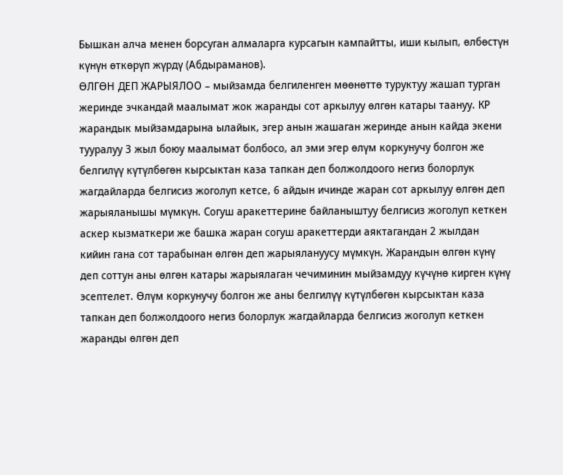Бышкан алча менен борсуган алмаларга курсагын кампайтты, иши кылып, өлбөстүн күнүн өткөрүп жүрдү (Абдыраманов).
ӨЛГӨН ДЕП ЖАРЫЯЛОО – мыйзамда белгиленген мөөнөттө туруктуу жашап турган жеринде эчкандай маалымат жок жаранды сот аркылуу өлгөн катары таануу. КР жарандык мыйзамдарына ылайык, эгер анын жашаган жеринде анын кайда экени тууралуу 3 жыл боюу маалымат болбосо, ал эми эгер өлүм коркунучу болгон же белгилүү күтүлбөгөн кырсыктан каза тапкан деп болжолдоого негиз болорлук жагдайларда белгисиз жоголуп кетсе, 6 айдын ичинде жаран сот аркылуу өлгөн деп жарыяланышы мүмкүн. Согуш аракеттерине байланыштуу белгисиз жоголуп кеткен аскер кызматкери же башка жаран согуш аракеттерди аяктагандан 2 жылдан кийин гана сот тарабынан өлгөн деп жарыялануусу мүмкүн. Жарандын өлгөн күнү деп соттун аны өлгөн катары жарыялаган чечиминин мыйзамдуу күчүнө кирген күнү эсептелет. Өлүм коркунучу болгон же аны белгилүү күтүлбөгөн кырсыктан каза тапкан деп болжолдоого негиз болорлук жагдайларда белгисиз жоголуп кеткен жаранды өлгөн деп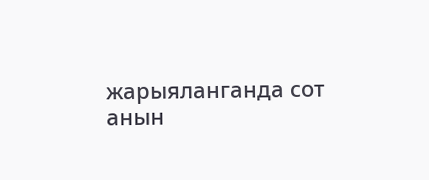жарыяланганда сот анын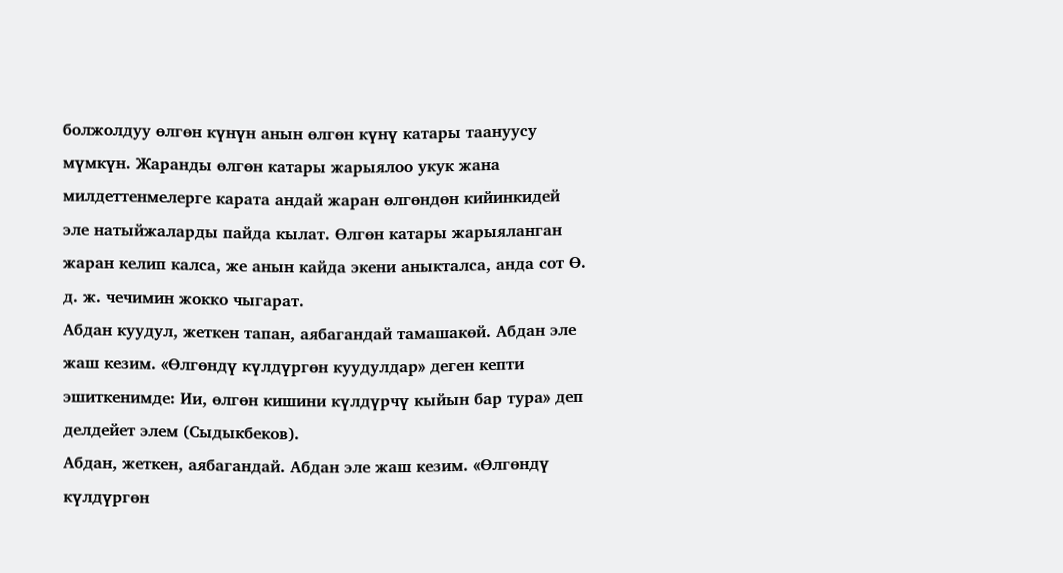болжолдуу өлгөн күнүн анын өлгөн күнү катары таануусу мүмкүн. Жаранды өлгөн катары жарыялоо укук жана милдеттенмелерге карата андай жаран өлгөндөн кийинкидей эле натыйжаларды пайда кылат. Өлгөн катары жарыяланган жаран келип калса, же анын кайда экени аныкталса, анда сот Ө. д. ж. чечимин жокко чыгарат.
Абдан куудул, жеткен тапан, аябагандай тамашакөй. Абдан эле жаш кезим. «Өлгөндү күлдүргөн куудулдар» деген кепти эшиткенимде: Ии, өлгөн кишини күлдүрчү кыйын бар тура» деп делдейет элем (Сыдыкбеков).
Абдан, жеткен, аябагандай. Абдан эле жаш кезим. «Өлгөндү күлдүргөн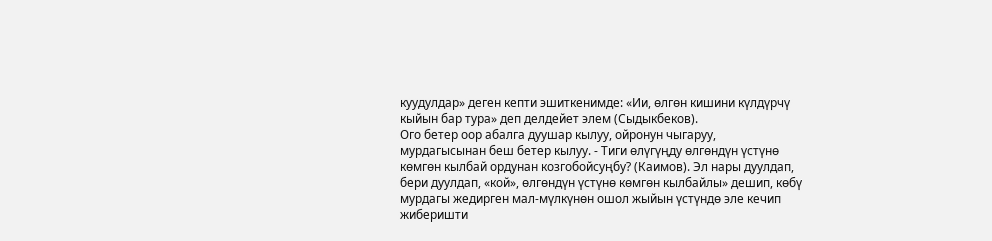куудулдар» деген кепти эшиткенимде: «Ии, өлгөн кишини күлдүрчү кыйын бар тура» деп делдейет элем (Сыдыкбеков).
Ого бетер оор абалга дуушар кылуу, ойронун чыгаруу, мурдагысынан беш бетер кылуу. - Тиги өлүгүңду өлгөндүн үстүнө көмгөн кылбай ордунан козгобойсуңбу? (Каимов). Эл нары дуулдап, бери дуулдап, «кой», өлгөндүн үстүнө көмгөн кылбайлы» дешип, көбү мурдагы жедирген мал-мүлкүнөн ошол жыйын үстүндө эле кечип жиберишти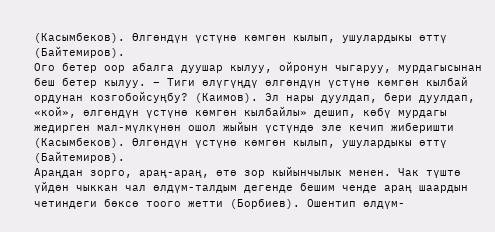(Касымбеков). Өлгөндүн үстүнө көмгөн кылып, ушулардыкы өттү (Байтемиров).
Ого бетер оор абалга дуушар кылуу, ойронун чыгаруу, мурдагысынан беш бетер кылуу. – Тиги өлүгүңдү өлгөндүн үстүнө көмгөн кылбай ордунан козгобойсуңбу? (Каимов). Эл нары дуулдап, бери дуулдап, «кой», өлгөндүн үстүнө көмгөн кылбайлы» дешип, көбү мурдагы жедирген мал-мүлкүнөн ошол жыйын үстүндө эле кечип жиберишти (Касымбеков). Өлгөндүн үстүнө көмгөн кылып, ушулардыкы өттү (Байтемиров).
Араңдан зорго, араң-араң, өтө зор кыйынчылык менен. Чак түштө үйдөн чыккан чал өлдүм-талдым дегенде бешим ченде араң шаардын четиндеги бөксө тоого жетти (Борбиев). Ошентип өлдүм-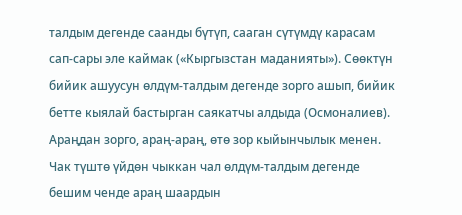талдым дегенде саанды бүтүп, сааган сүтүмдү карасам сап-сары эле каймак («Кыргызстан маданияты»). Сөөктүн бийик ашуусун өлдүм-талдым дегенде зорго ашып, бийик бетте кыялай бастырган саякатчы алдыда (Осмоналиев).
Араңдан зорго, араң-араң, өтө зор кыйынчылык менен. Чак түштө үйдөн чыккан чал өлдүм-талдым дегенде бешим ченде араң шаардын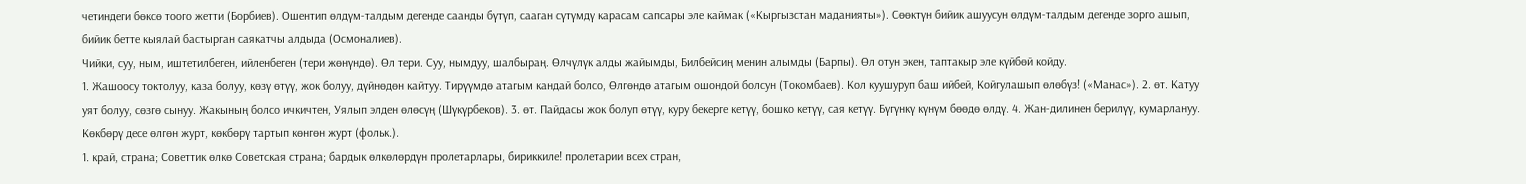четиндеги бөксө тоого жетти (Борбиев). Ошентип өлдүм-талдым дегенде саанды бүтүп, сааган сүтүмдү карасам сапсары эле каймак («Кыргызстан маданияты»). Сөөктүн бийик ашуусун өлдүм-талдым дегенде зорго ашып, бийик бетте кыялай бастырган саякатчы алдыда (Осмоналиев).
Чийки, суу, ным, иштетилбеген, ийленбеген (тери жөнүндө). Өл тери. Суу, нымдуу, шалбыраң. Өлчүлүк алды жайымды, Билбейсиң менин алымды (Барпы). Өл отун экен, таптакыр эле күйбөй койду.
1. Жашоосу токтолуу, каза болуу, көзү өтүү, жок болуу, дүйнөдөн кайтуу. Тирүүмдө атагым кандай болсо, Өлгөндө атагым ошондой болсун (Токомбаев). Кол куушуруп баш ийбей, Койгулашып өлөбүз! («Манас»). 2. өт. Катуу уят болуу, сөзгө сынуу. Жакының болсо ичкичтен, Уялып элден өлөсүң (Шүкүрбеков). 3. өт. Пайдасы жок болуп өтүү, куру бекерге кетүү, бошко кетүү, сая кетүү. Бүгүнкү күнүм бөөдө өлдү. 4. Жан-дилинен берилүү, кумарлануу. Көкбөрү десе өлгөн журт, көкбөрү тартып көнгөн журт (фольк.).
1. край, страна; Советтик өлкө Советская страна; бардык өлкөлөрдүн пролетарлары, бириккиле! пролетарии всех стран,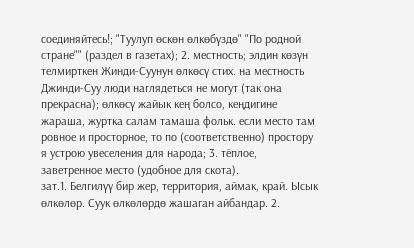соединяйтесь!; "Туулуп өскөн өлкөбүздө" "По родной стране"" (раздел в газетах); 2. местность; элдин көзүн телмирткен Жинди-Суунун өлкөсү стих. на местность Джинди-Суу люди наглядеться не могут (так она прекрасна); өлкөсү жайык кең болсо, кеңдигине жараша, журтка салам тамаша фольк. если место там ровное и просторное, то по (соответственно) простору я устрою увеселения для народа; 3. тёплое, заветренное место (удобное для скота).
зат.1. Белгилүү бир жер, территория, аймак, край. Ысык өлкөлөр. Суук өлкөлөрдө жашаган айбандар. 2.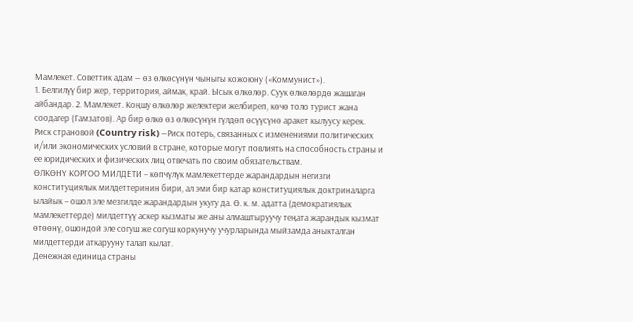Мамлекет. Советтик адам — өз өлкөсүнүн чыныгы кожоюну («Коммунист»).
1. Белгилүү бир жер, территория, аймак, край. Ысык өлкөлөр. Суук өлкөлөрдө жашаган айбандар. 2. Мамлекет. Коңшу өлкөлөр желектери желбиреп, көчө толо турист жана соодагер (Гамзатов). Ар бир өлкө өз өлкөсүнүн гүлдөп өсүүсүнө аракет кылуусу керек.
Риск страновой (Country risk) —Риск потерь, связанных с изменениями политических и/или экономических условий в стране, которые могут повлиять на способность страны и ее юридических и физических лиц отвечать по своим обязательствам.
ӨЛКӨНҮ КОРГОО МИЛДЕТИ – көпчүлүк мамлекеттерде жарандардын негизги конституциялык милдеттеринин бири, ал эми бир катар конституциялык доктриналарга ылайык – ошол эле мезгилде жарандардын укугу да. Ө. к. м. адатта (демократиялык мамлекеттерде) милдеттүү аскер кызматы же аны алмаштыруучу теңата жарандык кызмат өтөөнү, ошондой эле согуш же согуш коркунучу учурларында мыйзамда аныкталган милдеттерди аткарууну талап кылат.
Денежная единица страны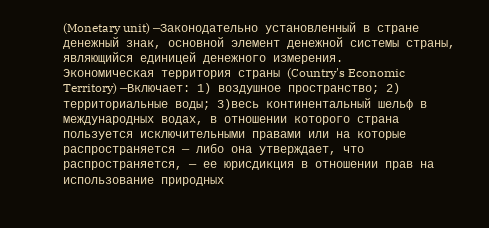(Monetary unit) —Законодательно установленный в стране денежный знак, основной элемент денежной системы страны, являющийся единицей денежного измерения.
Экономическая территория страны (Country's Economic Territory) —Включает: 1) воздушное пространство; 2) территориальные воды; 3)весь континентальный шельф в международных водах, в отношении которого страна пользуется исключительными правами или на которые распространяется — либо она утверждает, что распространяется, — ее юрисдикция в отношении прав на использование природных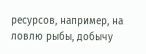ресурсов, например, на ловлю рыбы, добычу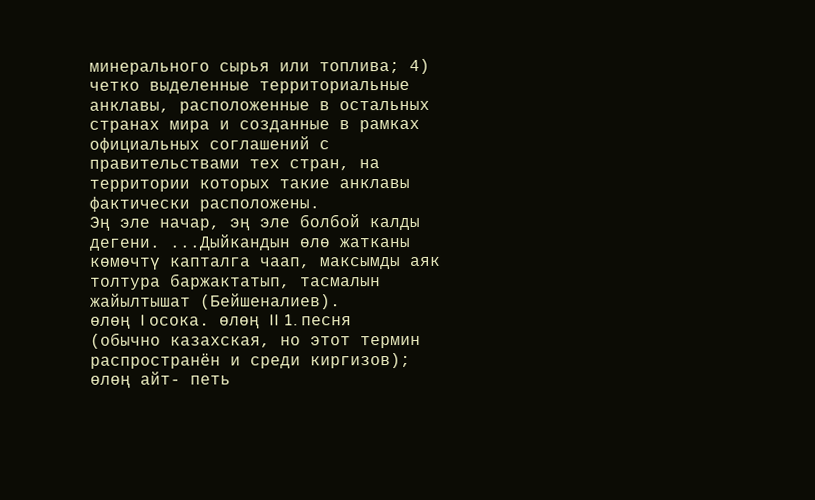минерального сырья или топлива; 4) четко выделенные территориальные анклавы, расположенные в остальных странах мира и созданные в рамках официальных соглашений с правительствами тех стран, на территории которых такие анклавы фактически расположены.
Эң эле начар, эң эле болбой калды дегени. ...Дыйкандын өлө жатканы көмөчтү капталга чаап, максымды аяк толтура баржактатып, тасмалын жайылтышат (Бейшеналиев).
өлөң I осока. өлөң II 1. песня (обычно казахская, но этот термин распространён и среди киргизов); өлөң айт- петь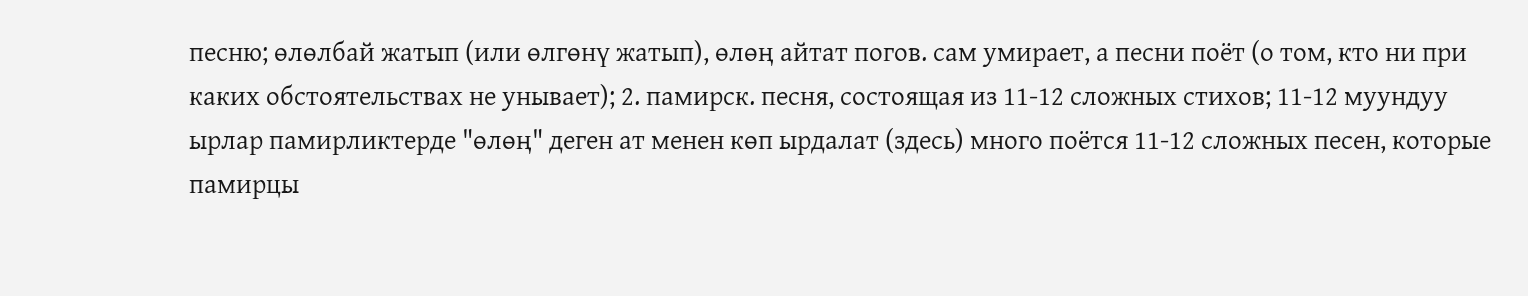песню; өлөлбай жатып (или өлгөнү жатып), өлөң айтат погов. сам умирает, а песни поёт (о том, кто ни при каких обстоятельствах не унывает); 2. памирск. песня, состоящая из 11-12 сложных стихов; 11-12 муундуу ырлар памирликтерде "өлөң" деген ат менен көп ырдалат (здесь) много поётся 11-12 сложных песен, которые памирцы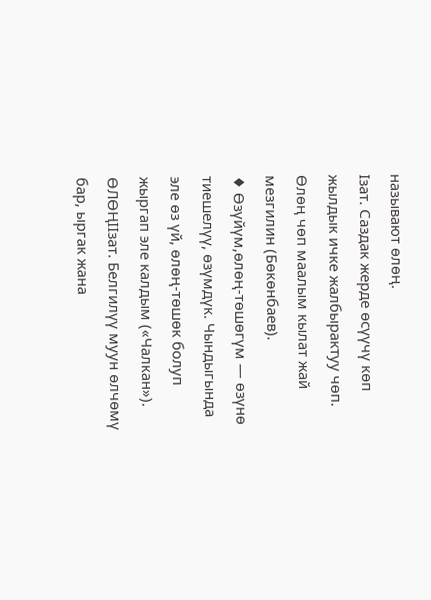называют өлөң.
Iзат. Саздак жерде өсүүчү көп жылдык ичке жалбырактуу чөп. Өлөң чөп маалым кылат жай мезгилин (Бөкөнбаев).
♦ Өзүйүм,өлөң-төшөгүм — өзүнө тиешелүү, өзүмдүк. Чындыгында эле өз үй, өлөң-төшөк болуп жыргап эле калдым («Чалкан»).
ӨЛӨҢIIзат. Белгилүү муун өлчөмү бар, ыргак жана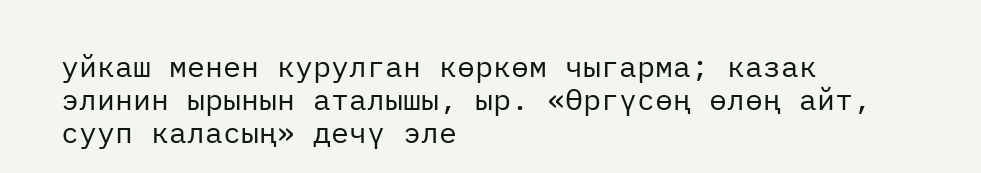уйкаш менен курулган көркөм чыгарма; казак элинин ырынын аталышы, ыр. «Өргүсөң өлөң айт, сууп каласың» дечү эле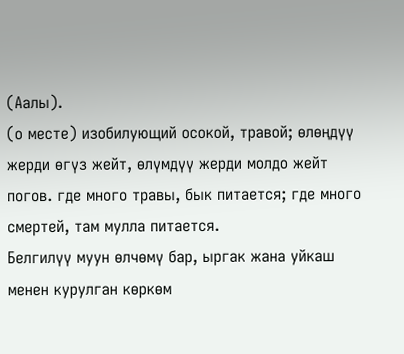(Аалы).
(о месте) изобилующий осокой, травой; өлөңдүү жерди өгүз жейт, өлүмдүү жерди молдо жейт погов. где много травы, бык питается; где много смертей, там мулла питается.
Белгилүү муун өлчөмү бар, ыргак жана уйкаш менен курулган көркөм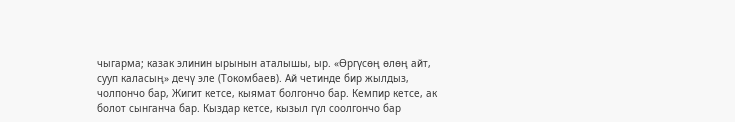чыгарма; казак элинин ырынын аталышы, ыр. «Өргүсөң өлөң айт, сууп каласың» дечү эле (Токомбаев). Ай четинде бир жылдыз, чолпончо бар, Жигит кетсе, кыямат болгончо бар. Кемпир кетсе, ак болот сынганча бар. Кыздар кетсе, кызыл гүл соолгончо бар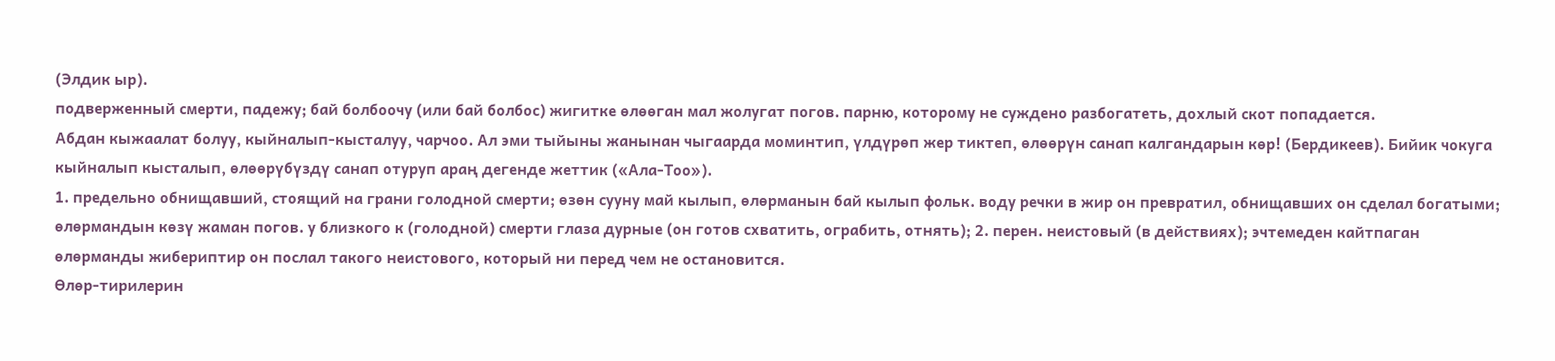(Элдик ыр).
подверженный смерти, падежу; бай болбоочу (или бай болбос) жигитке өлөөган мал жолугат погов. парню, которому не суждено разбогатеть, дохлый скот попадается.
Абдан кыжаалат болуу, кыйналып-кысталуу, чарчоо. Ал эми тыйыны жанынан чыгаарда моминтип, үлдүрөп жер тиктеп, өлөөрүн санап калгандарын көр! (Бердикеев). Бийик чокуга кыйналып кысталып, өлөөрүбүздү санап отуруп араң дегенде жеттик («Ала-Тоо»).
1. предельно обнищавший, стоящий на грани голодной смерти; өзөн сууну май кылып, өлөрманын бай кылып фольк. воду речки в жир он превратил, обнищавших он сделал богатыми; өлөрмандын көзү жаман погов. у близкого к (голодной) смерти глаза дурные (он готов схватить, ограбить, отнять); 2. перен. неистовый (в действиях); эчтемеден кайтпаган өлөрманды жибериптир он послал такого неистового, который ни перед чем не остановится.
Өлөр-тирилерин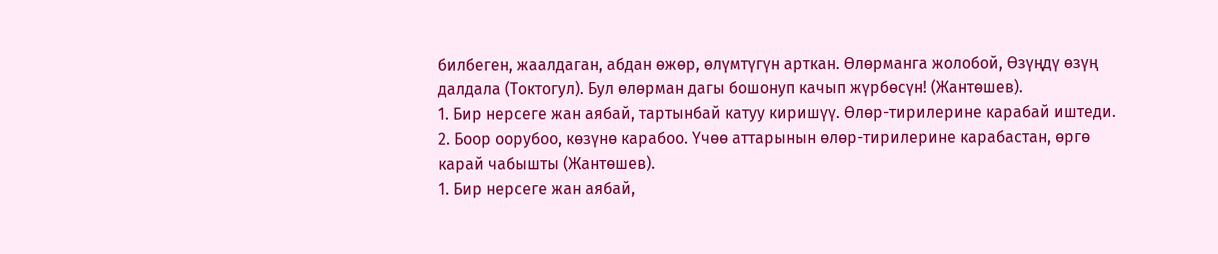билбеген, жаалдаган, абдан өжөр, өлүмтүгүн арткан. Өлөрманга жолобой, Өзүңдү өзүң далдала (Токтогул). Бул өлөрман дагы бошонуп качып жүрбөсүн! (Жантөшев).
1. Бир нерсеге жан аябай, тартынбай катуу киришүү. Өлөр-тирилерине карабай иштеди. 2. Боор оорубоо, көзүнө карабоо. Үчөө аттарынын өлөр-тирилерине карабастан, өргө карай чабышты (Жантөшев).
1. Бир нерсеге жан аябай,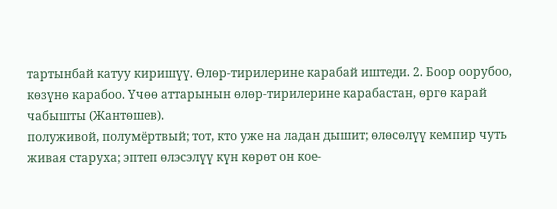тартынбай катуу киришүү. Өлөр-тирилерине карабай иштеди. 2. Боор оорубоо, көзүнө карабоо. Үчөө аттарынын өлөр-тирилерине карабастан, өргө карай чабышты (Жантөшев).
полуживой, полумёртвый; тот, кто уже на ладан дышит; өлөсөлүү кемпир чуть живая старуха; эптеп өлэсэлүү күн көрөт он кое-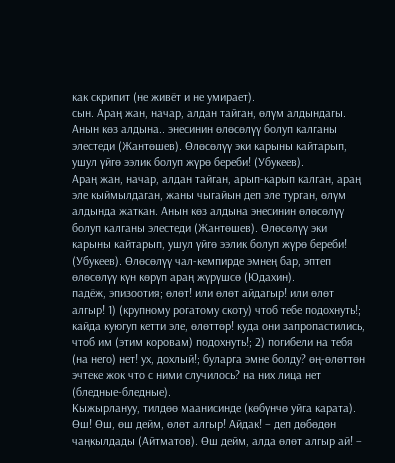как скрипит (не живёт и не умирает).
сын. Араң жан, начар, алдан тайган, өлүм алдындагы. Анын көз алдына.. энесинин өлөсөлүү болуп калганы элестеди (Жантөшев). Өлөсөлүү эки карыны кайтарып, ушул үйгө ээлик болуп жүрө береби! (Убукеев).
Араң жан, начар, алдан тайган, арып-карып калган, араң эле кыймылдаган, жаны чыгайын деп эле турган, өлүм алдында жаткан. Анын көз алдына энесинин өлөсөлүү болуп калганы элестеди (Жантөшев). Өлөсөлүү эки карыны кайтарып, ушул үйгө ээлик болуп жүрө береби! (Убукеев). Өлөсөлүү чал-кемпирде эмнең бар, эптеп өлөсөлүү күн көрүп араң жүрүшсө (Юдахин).
падёж, эпизоотия; өлөт! или өлөт айдагыр! или өлөт алгыр! 1) (крупному рогатому скоту) чтоб тебе подохнуть!; кайда куюгуп кетти эле, өлөттөр! куда они запропастились, чтоб им (этим коровам) подохнуть!; 2) погибели на тебя (на него) нет! ух, дохлый!; буларга эмне болду? өң-өлөттөн эчтеке жок что с ними случилось? на них лица нет (бледные-бледные).
Кыжырлануу, тилдөө маанисинде (көбүнчө уйга карата). Өш! Өш, өш дейм, өлөт алгыр! Айдак! – деп дөбөдөн чаңкылдады (Айтматов). Өш дейм, алда өлөт алгыр ай! –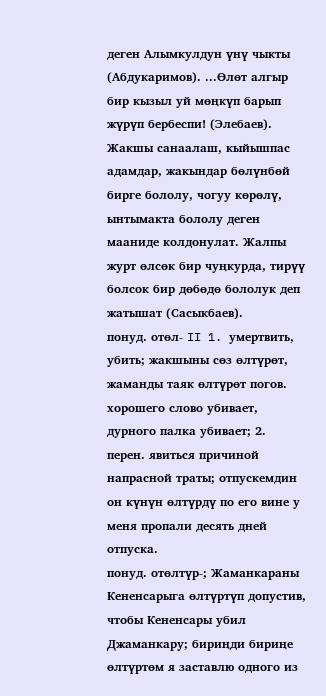деген Алымкулдун үнү чыкты (Абдукаримов). ...Өлөт алгыр бир кызыл уй мөңкүп барып жүрүп бербеспи! (Элебаев).
Жакшы санаалаш, кыйышпас адамдар, жакындар бөлүнбөй бирге бололу, чогуу көрөлү, ынтымакта бололу деген мааниде колдонулат. Жалпы журт өлсөк бир чуңкурда, тирүү болсок бир дөбөдө бололук деп жатышат (Сасыкбаев).
понуд. отөл- II 1. умертвить, убить; жакшыны сөз өлтүрөт, жаманды таяк өлтүрөт погов. хорошего слово убивает, дурного палка убивает; 2. перен. явиться причиной напрасной траты; отпускемдин он күнүн өлтүрдү по его вине у меня пропали десять дней отпуска.
понуд. отөлтүр-; Жаманкараны Кененсарыга өлтүртүп допустив, чтобы Кененсары убил Джаманкару; бириңди бириңе өлтүртөм я заставлю одного из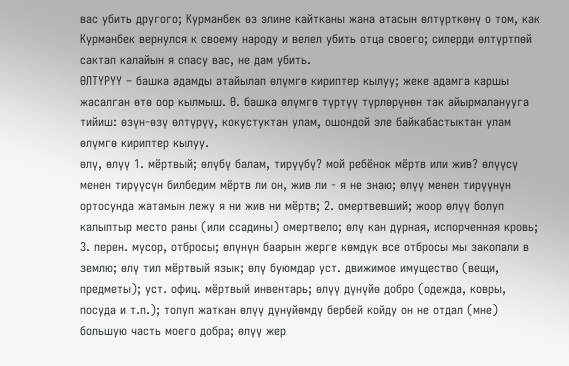вас убить другого; Курманбек өз элине кайтканы жана атасын өлтүрткөнү о том, как Курманбек вернулся к своему народу и велел убить отца своего; силерди өлтүртпөй сактап калайын я спасу вас, не дам убить.
ӨЛТҮРҮҮ – башка адамды атайылап өлүмгө кириптер кылуу; жеке адамга каршы жасалган өтө оор кылмыш. Ө. башка өлүмгө түртүү түрлөрүнөн так айырмаланууга тийиш: өзүн-өзү өлтүрүү, кокустуктан улам, ошондой эле байкабастыктан улам өлүмгө кириптер кылуу.
өлү, өлүү 1. мёртвый; өлүбү балам, тирүүбү? мой ребёнок мёртв или жив? өлүүсү менен тирүүсүн билбедим мёртв ли он, жив ли - я не знаю; өлүү менен тирүүнүн ортосунда жатамын лежу я ни жив ни мёртв; 2. омертвевший; жоор өлүү болуп калыптыр место раны (или ссадины) омертвело; өлү кан дурная, испорченная кровь; 3. перен. мусор, отбросы; өлүнүн баарын жерге көмдүк все отбросы мы закопали в землю; өлү тил мёртвый язык; өлү буюмдар уст. движимое имущество (вещи, предметы); уст. офиц. мёртвый инвентарь; өлүү дүнүйө добро (одежда, ковры, посуда и т.п.); толуп жаткан өлүү дүнүйөмдү бербей койду он не отдал (мне) большую часть моего добра; өлүү жер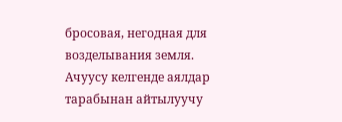бросовая, негодная для возделывания земля.
Ачуусу келгенде аялдар тарабынан айтылуучу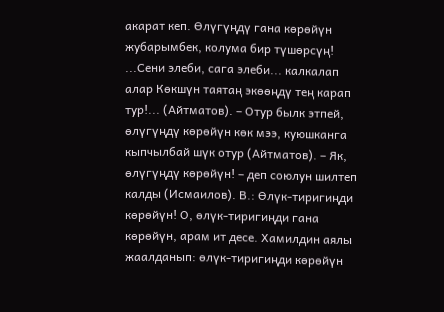акарат кеп. Өлүгүңдү гана көрөйүн жубарымбек, колума бир түшөрсүң! ...Сени элеби, сага элеби... калкалап алар Көкшүн таятаң экөөңдү тең карап тур!... (Айтматов). – Отур былк этпей, өлүгүңдү көрөйүн көк мээ, куюшканга кыпчылбай шүк отур (Айтматов). – Як, өлүгүңдү көрөйүн! – деп союлун шилтеп калды (Исмаилов). В.: Өлүк-тиригиңди көрөйүн! О, өлүк-тиригиңди гана көрөйүн, арам ит десе. Хамилдин аялы жаалданып: өлүк-тиригиңди көрөйүн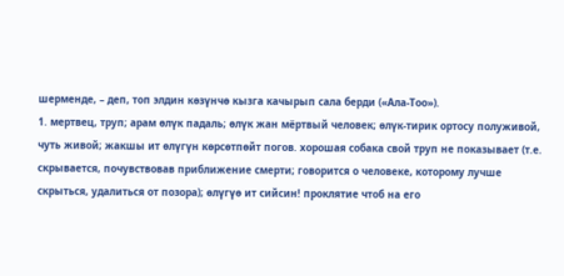шерменде, – деп, топ элдин көзүнчө кызга качырып сала берди («Ала-Тоо»).
1. мертвец, труп; арам өлүк падаль; өлүк жан мёртвый человек; өлүк-тирик ортосу полуживой, чуть живой; жакшы ит өлүгүн көрсөтпөйт погов. хорошая собака свой труп не показывает (т.е. скрывается, почувствовав приближение смерти; говорится о человеке, которому лучше скрыться, удалиться от позора); өлүгүө ит сийсин! проклятие чтоб на его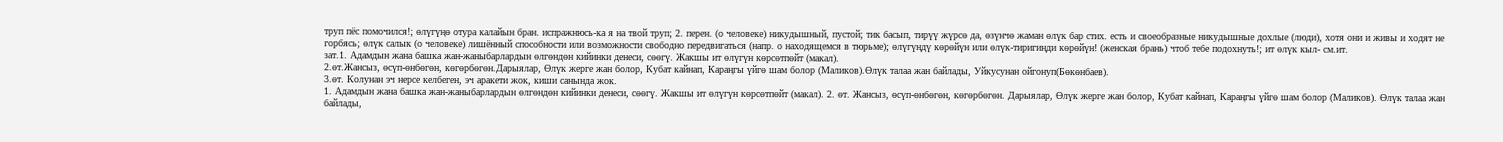труп пёс помочился!; өлүгүңө отура калайын бран. испражнюсь-ка я на твой труп; 2. перен. (о человеке) никудышный, пустой; тик басып, тирүү жүрсө да, өзүнчө жаман өлүк бар стих. есть и своеобразные никудышные дохлые (люди), хотя они и живы и ходят не горбясь; өлүк салык (о человеке) лишённый способности или возможности свободно передвигаться (напр. о находящемся в тюрьме); өлүгүңдү көрөйүн или өлүк-тиригиңди көрөйүн! (женская брань) чтоб тебе подохнуть!; ит өлүк кыл- см.ит.
зат.1. Адамдын жана башка жан-жаныбарлардын өлгөндөн кийинки денеси, сөөгү. Жакшы ит өлүгүн көрсөтпөйт (макал).
2.өт.Жансыз, өсүп-өнбөгөн, көгөрбөгөн.Дарыялар, Өлүк жерге жан болор, Кубат кайнап, Караңгы үйгө шам болор (Маликов).Өлүк талаа жан байлады, Уйкусунан ойгонуп(Бөкөнбаев).
3.өт. Колунан эч нерсе келбеген, эч аракети жок, киши санында жок.
1. Адамдын жана башка жан-жаныбарлардын өлгөндөн кийинки денеси, сөөгү. Жакшы ит өлүгүн көрсөтпөйт (макал). 2. өт. Жансыз, өсүп-өнбөгөн, көгөрбөгөн. Дарыялар, Өлүк жерге жан болор, Кубат кайнап, Караңгы үйгө шам болор (Маликов). Өлүк талаа жан байлады,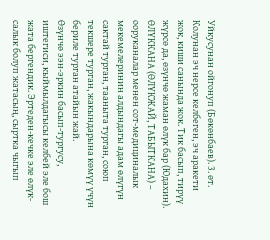Уйкусунан ойгонуп (Бөкөнбаев). 3. өт. Колунан эч нерсе келбеген, эч аракети жок, киши санында жок. Тик басып, тирүү жүрсө да, өзүнчө жаман өлүк бар (Юдахин).
ӨЛҮККАНА (ӨЛҮКЖАЙ, ТАБЫТКАНА) – ооруканалар менен сот-медициналык мекемелеринин алдындагы адам өлүгүн сактай турган, тааныта турган, союп текшере турган, жакындарына көмүү үчүн бериле турган атайын жай.
Өзүнчө ээн-эркин басып-тургусу, иштегиси, кыймылдагысы келбей эле бош жата бергендик. Эртеден-кечке эле өлүк-салык болуп жатасың, сыртка чыгып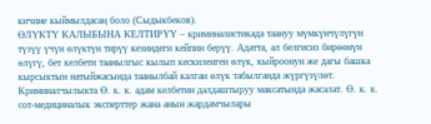кичине кыймылдасаң боло (Сыдыкбеков).
ӨЛҮКТҮ КАЛЫБЫНА КЕЛТИРҮҮ – криминалистикада таануу мүмкүнчүлүгүн түзүү үчүн өлүктүн тирүү кезиндеги кейпин берүү. Адатта, ал белгисиз бирөөнүн өлүгү, бет келбети таанылгыс кылып кескиленген өлүк, кыйроонун же дагы башка кырсыктын натыйжасында таанылбай калган өлүк табылганда жүргүзүлөт. Криминалчылыкта Ө. к. к. адам келбетин далдаштыруу максатында жасалат. Ө. к. к. сот-медициналык эксперттер жана анын жардамчылары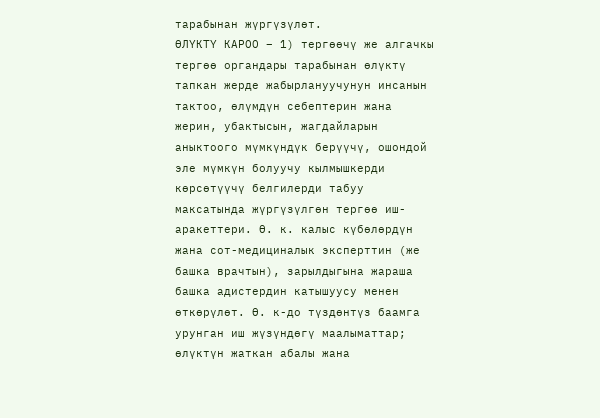тарабынан жүргүзүлөт.
ӨЛҮКТҮ КАРОО – 1) тергөөчү же алгачкы тергөө органдары тарабынан өлүктү тапкан жерде жабырлануучунун инсанын тактоо, өлүмдүн себептерин жана жерин, убактысын, жагдайларын аныктоого мүмкүндүк берүүчү, ошондой эле мүмкүн болуучу кылмышкерди көрсөтүүчү белгилерди табуу максатында жүргүзүлгөн тергөө иш-аракеттери. Ө. к. калыс күбөлөрдүн жана сот-медициналык эксперттин (же башка врачтын), зарылдыгына жараша башка адистердин катышуусу менен өткөрүлөт. Ө. к-до түздөнтүз баамга урунган иш жүзүндөгү маалыматтар; өлүктүн жаткан абалы жана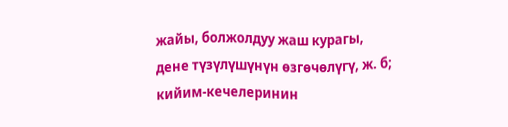жайы, болжолдуу жаш курагы, дене түзүлүшүнүн өзгөчөлүгү, ж. б; кийим-кечелеринин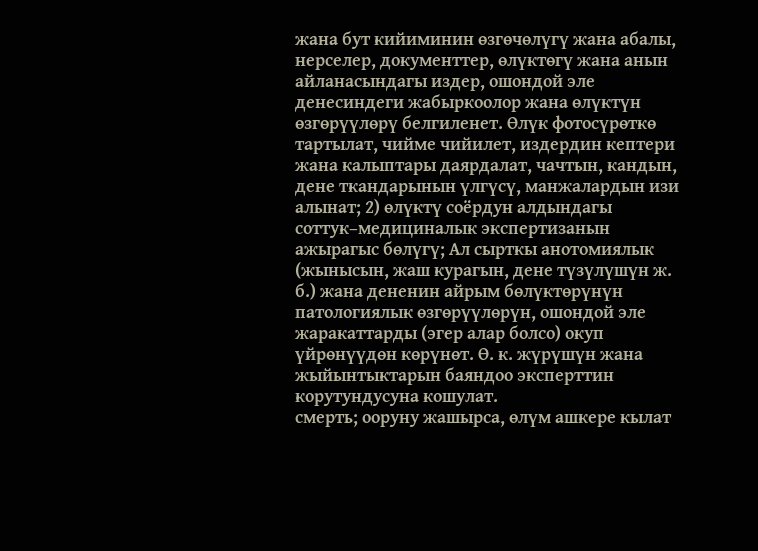жана бут кийиминин өзгөчөлүгү жана абалы, нерселер, документтер, өлүктөгү жана анын айланасындагы издер, ошондой эле денесиндеги жабыркоолор жана өлүктүн өзгөрүүлөрү белгиленет. Өлүк фотосүрөткө тартылат, чийме чийилет, издердин кептери жана калыптары даярдалат, чачтын, кандын, дене ткандарынын үлгүсү, манжалардын изи алынат; 2) өлүктү соёрдун алдындагы соттук–медициналык экспертизанын ажырагыс бөлүгү; Ал сырткы анотомиялык (жынысын, жаш курагын, дене түзүлүшүн ж. б.) жана дененин айрым бөлүктөрүнүн патологиялык өзгөрүүлөрүн, ошондой эле жаракаттарды (эгер алар болсо) окуп үйрөнүүдөн көрүнөт. Ө. к. жүрүшүн жана жыйынтыктарын баяндоо эксперттин корутундусуна кошулат.
смерть; ооруну жашырса, өлүм ашкере кылат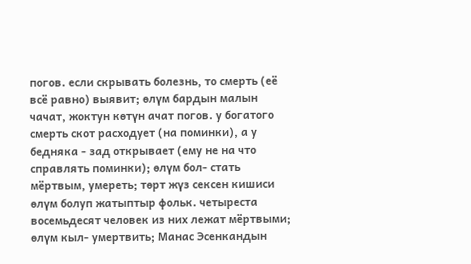погов. если скрывать болезнь, то смерть (её всё равно) выявит; өлүм бардын малын чачат, жоктун көтүн ачат погов. у богатого смерть скот расходует (на поминки), а у бедняка - зад открывает (ему не на что справлять поминки); өлүм бол- стать мёртвым, умереть; төрт жүз сексен кишиси өлүм болуп жатыптыр фольк. четыреста восемьдесят человек из них лежат мёртвыми; өлүм кыл- умертвить; Манас Эсенкандын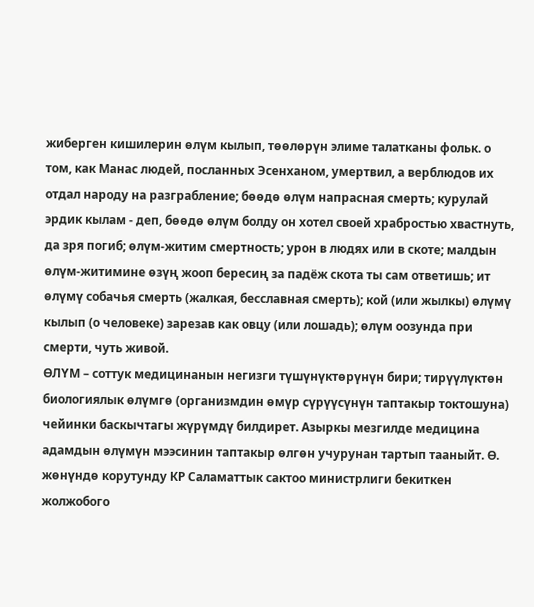жиберген кишилерин өлүм кылып, төөлөрүн элиме талатканы фольк. о том, как Манас людей, посланных Эсенханом, умертвил, а верблюдов их отдал народу на разграбление; бөөдө өлүм напрасная смерть; курулай эрдик кылам - деп, бөөдө өлүм болду он хотел своей храбростью хвастнуть, да зря погиб; өлүм-житим смертность; урон в людях или в скоте; малдын өлүм-житимине өзүң жооп бересиң за падёж скота ты сам ответишь; ит өлүмү собачья смерть (жалкая, бесславная смерть); кой (или жылкы) өлүмү кылып (о человеке) зарезав как овцу (или лошадь); өлүм оозунда при смерти, чуть живой.
ӨЛҮМ – соттук медицинанын негизги түшүнүктөрүнүн бири; тирүүлүктөн биологиялык өлүмгө (организмдин өмүр сүрүүсүнүн таптакыр токтошуна) чейинки баскычтагы жүрүмдү билдирет. Азыркы мезгилде медицина адамдын өлүмүн мээсинин таптакыр өлгөн учурунан тартып тааныйт. Ө. жөнүндө корутунду КР Саламаттык сактоо министрлиги бекиткен жолжобого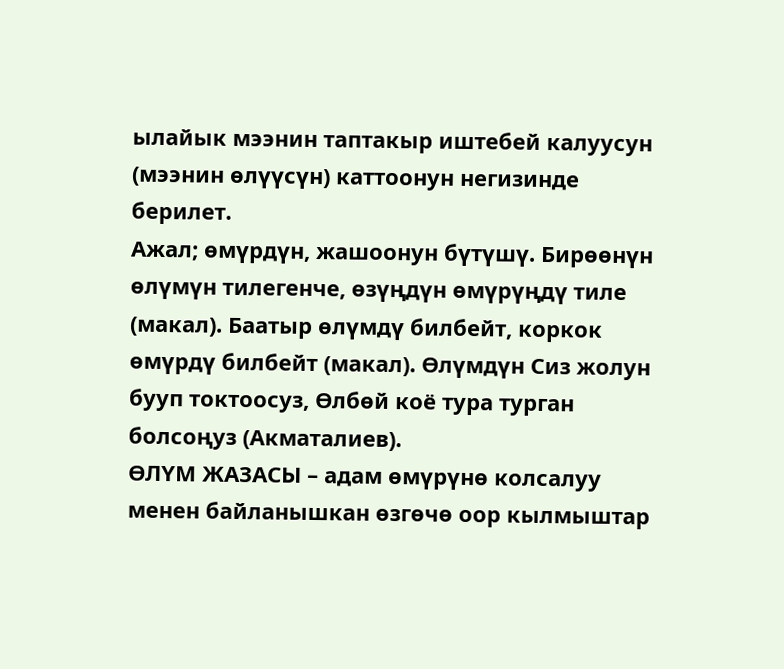ылайык мээнин таптакыр иштебей калуусун (мээнин өлүүсүн) каттоонун негизинде берилет.
Ажал; өмүрдүн, жашоонун бүтүшү. Бирөөнүн өлүмүн тилегенче, өзүңдүн өмүрүңдү тиле (макал). Баатыр өлүмдү билбейт, коркок өмүрдү билбейт (макал). Өлүмдүн Сиз жолун бууп токтоосуз, Өлбөй коё тура турган болсоңуз (Акматалиев).
ӨЛҮМ ЖАЗАСЫ – адам өмүрүнө колсалуу менен байланышкан өзгөчө оор кылмыштар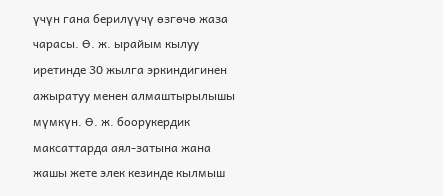үчүн гана берилүүчү өзгөчө жаза чарасы. Ө. ж. ырайым кылуу иретинде 30 жылга эркиндигинен ажыратуу менен алмаштырылышы мүмкүн. Ө. ж. боорукердик максаттарда аял-затына жана жашы жете элек кезинде кылмыш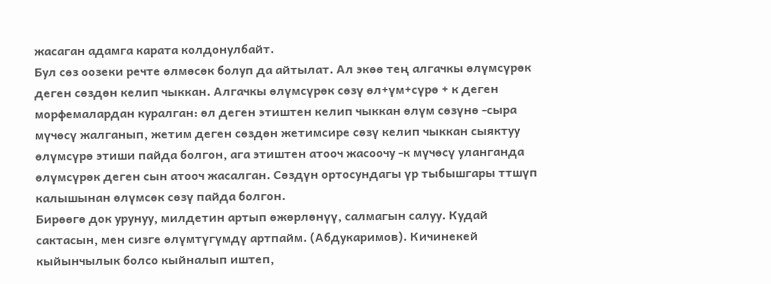жасаган адамга карата колдонулбайт.
Бул сөз оозеки речте өлмөсөк болуп да айтылат. Ал экөө тең алгачкы өлүмсүрөк деген сөздөн келип чыккан. Алгачкы өлүмсүрөк сөзү өл+үм+сүрө + к деген морфемалардан куралган: өл деген этиштен келип чыккан өлүм сөзүнө -сыра мүчөсү жалганып, жетим деген сөздөн жетимсире сөзү келип чыккан сыяктуу өлүмсүрө этиши пайда болгон, ага этиштен атооч жасоочу -к мүчөсү уланганда өлүмсүрөк деген сын атооч жасалган. Сөздүн ортосундагы үр тыбышгары ттшүп калышынан өлүмсөк сөзү пайда болгон.
Бирөөгө док урунуу, милдетин артып өжөрлөнүү, салмагын салуу. Кудай сактасын, мен сизге өлүмтүгүмдү артпайм. (Абдукаримов). Кичинекей кыйынчылык болсо кыйналып иштеп,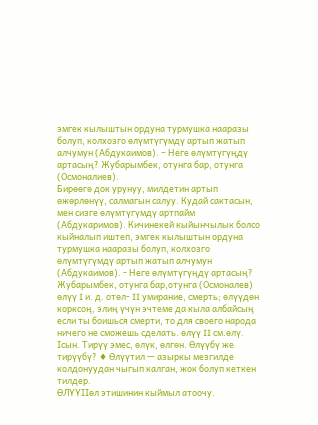эмгек кылыштын ордуна турмушка нааразы болуп, колхозго өлүмтүгүмдү артып жатып алчумун (Абдукаимов). – Неге өлүмтүгүңдү артасың? Жубарымбек, отунга бар, отунга (Осмоналиев).
Бирөөгө док урунуу, милдетин артып өжөрлөнүү, салмагын салуу. Кудай сактасын, мен сизге өлүмтүгүмдү артпайм (Абдукаримов). Кичинекей кыйынчылык болсо кыйналып иштеп, эмгек кылыштын ордуна турмушка нааразы болуп, колхозго өлүмтүгүмдү артып жатып алчумун (Абдукаимов). - Неге өлүмтүгүңдү артасың? Жубарымбек, отунга бар,отунга (Осмоналев)
өлүү I и. д. отөл- II умирание, смерть; өлүүдөн корксоң, элиң үчүн эчтеме да кыла албайсың если ты боишься смерти, то для своего народа ничего не сможешь сделать. өлүү II см.өлү.
Iсын. Тирүү эмес, өлүк, өлгөн. Өлүүбү же тирүүбү? ♦ Өлүүтил — азыркы мезгилде колдонуудан чыгып калган, жок болуп кеткен тилдер.
ӨЛҮҮIIөл этишинин кыймыл атоочу.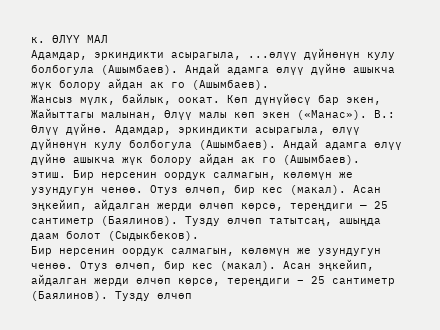к. ӨЛҮҮ МАЛ
Адамдар, эркиндикти асырагыла, ...өлүү дүйнөнүн кулу болбогула (Ашымбаев). Андай адамга өлүү дүйнө ашыкча жүк болору айдан ак го (Ашымбаев).
Жансыз мүлк, байлык, оокат. Көп дүнүйөсү бар экен, Жайыттагы малынан, Өлүү малы көп экен («Манас»). В.: Өлүү дүйнө. Адамдар, эркиндикти асырагыла, өлүү дүйнөнүн кулу болбогула (Ашымбаев). Андай адамга өлүү дүйнө ашыкча жүк болору айдан ак го (Ашымбаев).
этиш. Бир нерсенин оордук салмагын, көлөмүн же узундугун ченөө. Отуз өлчөп, бир кес (макал). Асан эңкейип, айдалган жерди өлчөп көрсө, тереңдиги — 25 сантиметр (Баялинов). Тузду өлчөп татытсаң, ашыңда даам болот (Сыдыкбеков).
Бир нерсенин оордук салмагын, көлөмүн же узундугун ченөө. Отуз өлчөп, бир кес (макал). Асан эңкейип, айдалган жерди өлчөп көрсө, тереңдиги – 25 сантиметр (Баялинов). Тузду өлчөп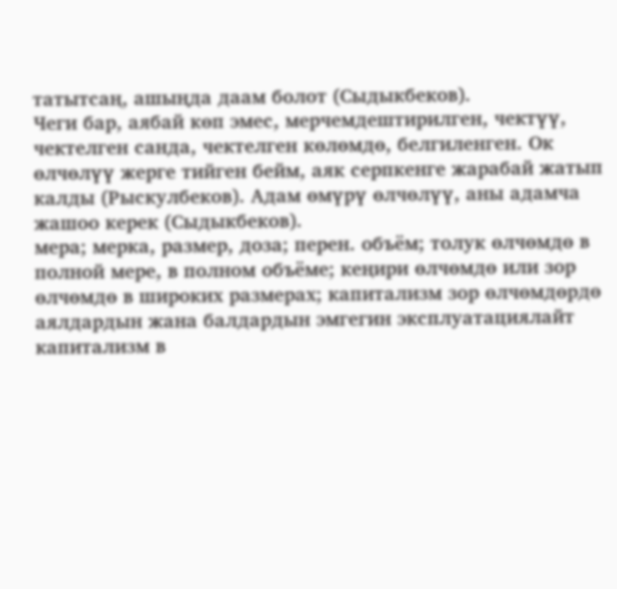татытсаң, ашыңда даам болот (Сыдыкбеков).
Чеги бар, аябай көп эмес, мерчемдештирилген, чектүү, чектелген санда, чектелген көлөмдө, белгиленген. Ок өлчөлүү жерге тийген бейм, аяк серпкенге жарабай жатып калды (Рыскулбеков). Адам өмүрү өлчөлүү, аны адамча жашоо керек (Сыдыкбеков).
мера; мерка, размер, доза; перен. объём; толук өлчөмдө в полной мере, в полном объёме; кеңири өлчөмдө или зор өлчөмдө в широких размерах; капитализм зор өлчөмдөрдө аялдардын жана балдардын эмгегин эксплуатациялайт капитализм в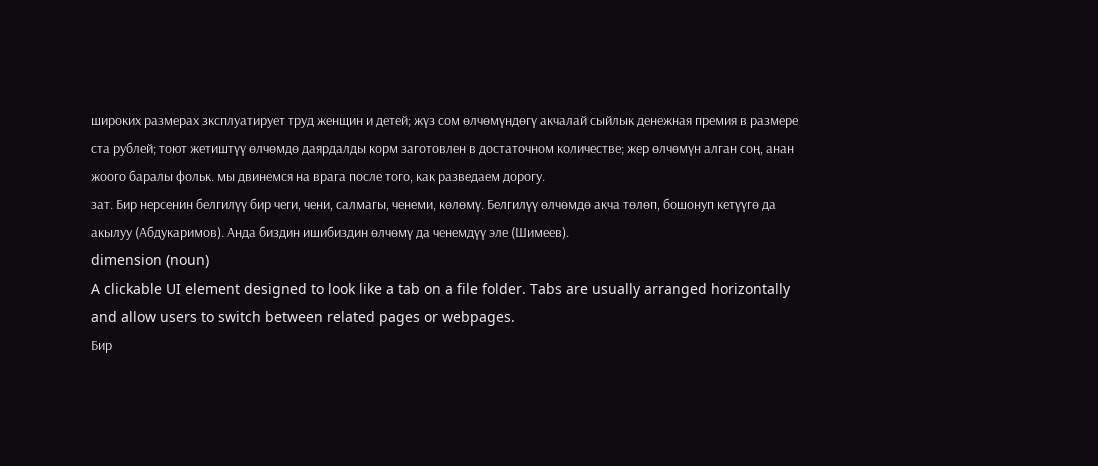широких размерах зксплуатирует труд женщин и детей; жүз сом өлчөмүндөгү акчалай сыйлык денежная премия в размере ста рублей; тоют жетиштүү өлчөмдө даярдалды корм заготовлен в достаточном количестве; жер өлчөмүн алган соң, анан жоого баралы фольк. мы двинемся на врага после того, как разведаем дорогу.
зат. Бир нерсенин белгилүү бир чеги, чени, салмагы, ченеми, көлөмү. Белгилүү өлчөмдө акча төлөп, бошонуп кетүүгө да акылуу (Абдукаримов). Анда биздин ишибиздин өлчөмү да ченемдүү эле (Шимеев).
dimension (noun)
A clickable UI element designed to look like a tab on a file folder. Tabs are usually arranged horizontally and allow users to switch between related pages or webpages.
Бир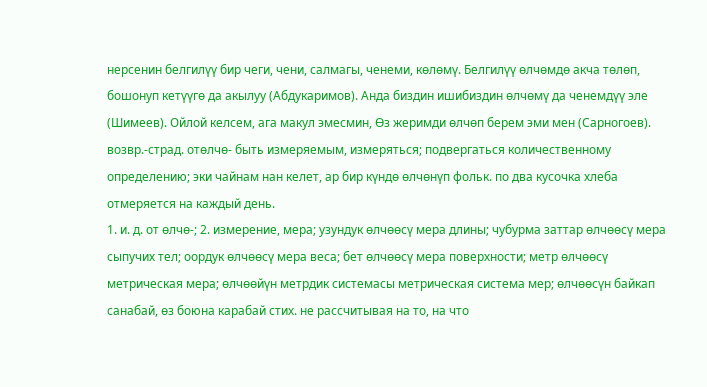нерсенин белгилүү бир чеги, чени, салмагы, ченеми, көлөмү. Белгилүү өлчөмдө акча төлөп, бошонуп кетүүгө да акылуу (Абдукаримов). Анда биздин ишибиздин өлчөмү да ченемдүү эле (Шимеев). Ойлой келсем, ага макул эмесмин, Өз жеримди өлчөп берем эми мен (Сарногоев).
возвр.-страд. отөлчө- быть измеряемым, измеряться; подвергаться количественному определению; эки чайнам нан келет, ар бир күндө өлчөнүп фольк. по два кусочка хлеба отмеряется на каждый день.
1. и. д. от өлчө-; 2. измерение, мера; узундук өлчөөсү мера длины; чубурма заттар өлчөөсү мера сыпучих тел; оордук өлчөөсү мера веса; бет өлчөөсү мера поверхности; метр өлчөөсү метрическая мера; өлчөөйүн метрдик системасы метрическая система мер; өлчөөсүн байкап санабай, өз боюна карабай стих. не рассчитывая на то, на что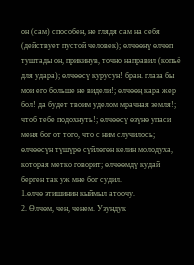он (сам) способен, не глядя сам на себя (действует пустой человек); өлчөөнү өлчөп туштады он, прикинув, точно направил (копьё для удара); өлчөөсү курусун! бран. глаза бы мои его больше не видели!; өлчөөң кара жер бол! да будет твоим уделом мрачная земля!; чтоб тебе подохнуть!; өлчөөсү өзүнө упаси меня бог от того, что с ним случилось; өлчөөсүн түшүрө сүйлөгөн келин молодуха, которая метко говорит; өлчөөмдү кудай берген так уж мне бог судил.
1.өлчө этишинин кыймыл атоочу.
2. Өлчөм, чен, ченем. Узундук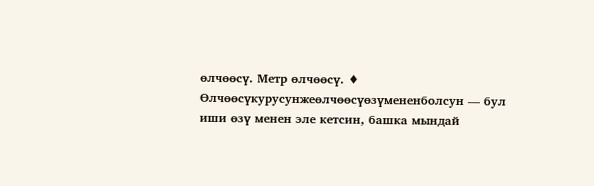өлчөөсү. Метр өлчөөсү. ♦ Өлчөөсүкурусунжеөлчөөсүөзүмененболсун — бул иши өзү менен эле кетсин, башка мындай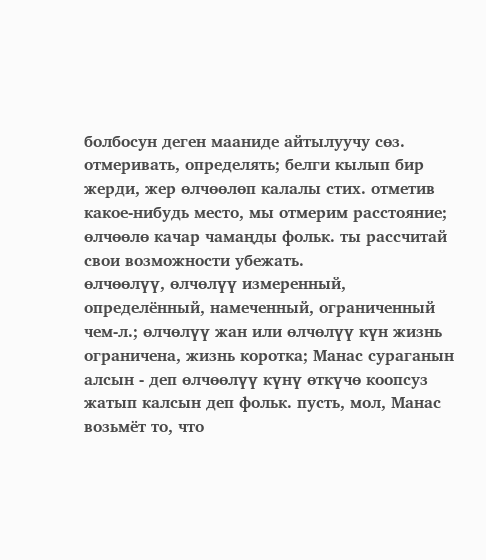болбосун деген мааниде айтылуучу сөз.
отмеривать, определять; белги кылып бир жерди, жер өлчөөлөп калалы стих. отметив какое-нибудь место, мы отмерим расстояние; өлчөөлө качар чамаңды фольк. ты рассчитай свои возможности убежать.
өлчөөлүү, өлчөлүү измеренный, определённый, намеченный, ограниченный чем-л.; өлчөлүү жан или өлчөлүү күн жизнь ограничена, жизнь коротка; Манас сураганын алсын - деп өлчөөлүү күнү өткүчө коопсуз жатып калсын деп фольк. пусть, мол, Манас возьмёт то, что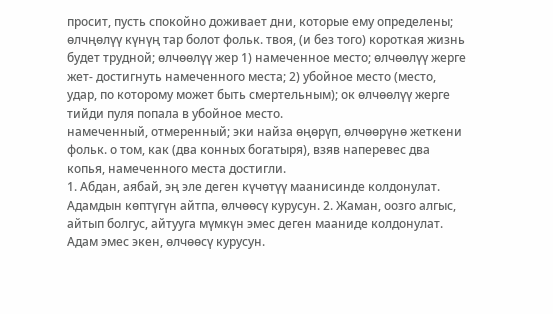просит, пусть спокойно доживает дни, которые ему определены; өлчңөлүү күнүң тар болот фольк. твоя, (и без того) короткая жизнь будет трудной; өлчөөлүү жер 1) намеченное место; өлчөөлүү жерге жет- достигнуть намеченного места; 2) убойное место (место, удар, по которому может быть смертельным); ок өлчөөлүү жерге тийди пуля попала в убойное место.
намеченный, отмеренный; эки найза өңөрүп, өлчөөрүнө жеткени фольк. о том, как (два конных богатыря), взяв наперевес два копья, намеченного места достигли.
1. Абдан, аябай, эң эле деген күчөтүү маанисинде колдонулат. Адамдын көптүгүн айтпа, өлчөөсү курусун. 2. Жаман, оозго алгыс, айтып болгус, айтууга мүмкүн эмес деген мааниде колдонулат. Адам эмес экен, өлчөөсү курусун.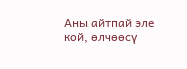Аны айтпай эле кой, өлчөөсү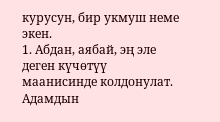курусун, бир укмуш неме экен.
1. Абдан, аябай, эң эле деген күчөтүү маанисинде колдонулат. Адамдын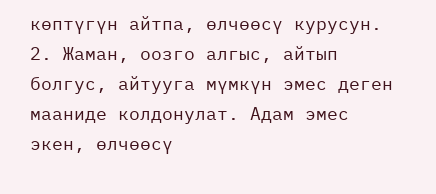көптүгүн айтпа, өлчөөсү курусун. 2. Жаман, оозго алгыс, айтып болгус, айтууга мүмкүн эмес деген мааниде колдонулат. Адам эмес экен, өлчөөсү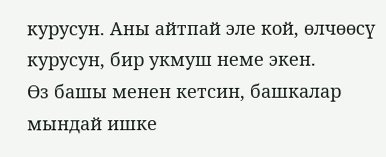курусун. Аны айтпай эле кой, өлчөөсү курусун, бир укмуш неме экен.
Өз башы менен кетсин, башкалар мындай ишке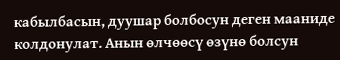кабылбасын, дуушар болбосун деген мааниде колдонулат. Анын өлчөөсү өзүнө болсун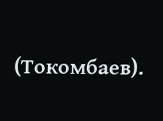(Токомбаев).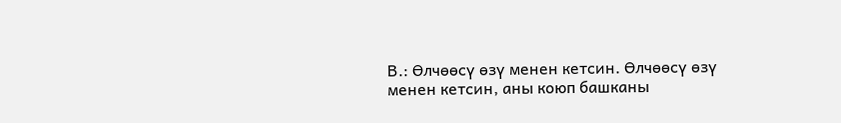В.: Өлчөөсү өзү менен кетсин. Өлчөөсү өзү менен кетсин, аны коюп башканы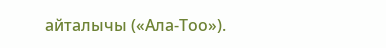айталычы («Ала-Тоо»).